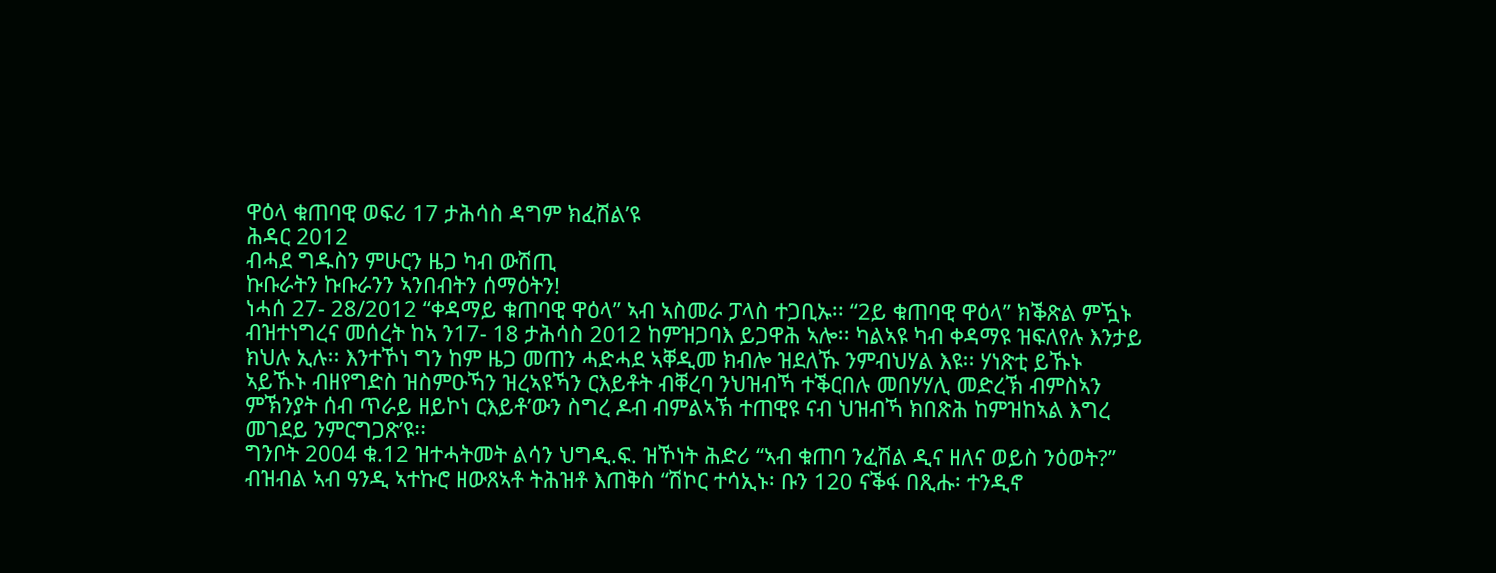ዋዕላ ቁጠባዊ ወፍሪ 17 ታሕሳስ ዳግም ክፈሽል’ዩ
ሕዳር 2012
ብሓደ ግዱስን ምሁርን ዜጋ ካብ ውሽጢ
ኩቡራትን ኩቡራንን ኣንበብትን ሰማዕትን!
ነሓሰ 27- 28/2012 “ቀዳማይ ቁጠባዊ ዋዕላ” ኣብ ኣስመራ ፓላስ ተጋቢኡ፡፡ “2ይ ቁጠባዊ ዋዕላ” ክቕጽል ምዃኑ ብዝተነግረና መሰረት ከኣ ን17- 18 ታሕሳስ 2012 ከምዝጋባእ ይጋዋሕ ኣሎ፡፡ ካልኣዩ ካብ ቀዳማዩ ዝፍለየሉ እንታይ ክህሉ ኢሉ፡፡ እንተኾነ ግን ከም ዜጋ መጠን ሓድሓደ ኣቐዲመ ክብሎ ዝደለኹ ንምብህሃል እዩ፡፡ ሃነጽቲ ይኹኑ ኣይኹኑ ብዘየግድስ ዝስምዑኻን ዝረኣዩኻን ርእይቶት ብቐረባ ንህዝብኻ ተቕርበሉ መበሃሃሊ መድረኽ ብምስኣን ምኽንያት ሰብ ጥራይ ዘይኮነ ርእይቶ’ውን ስግረ ዶብ ብምልኣኽ ተጠዊዩ ናብ ህዝብኻ ክበጽሕ ከምዝከኣል እግረ መገደይ ንምርግጋጽ’ዩ፡፡
ግንቦት 2004 ቁ.12 ዝተሓትመት ልሳን ህግዲ.ፍ. ዝኾነት ሕድሪ “ኣብ ቁጠባ ንፈሽል ዲና ዘለና ወይስ ንዕወት?” ብዝብል ኣብ ዓንዲ ኣተኩሮ ዘውጸኣቶ ትሕዝቶ እጠቅስ “ሽኮር ተሳኢኑ፡ ቡን 120 ናቕፋ በጺሑ፡ ተንዲኖ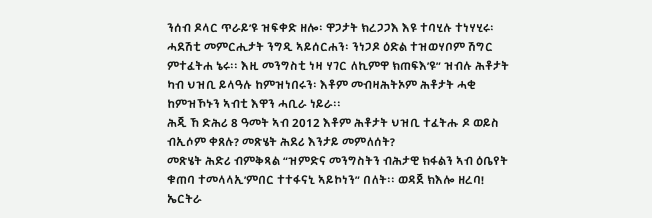ንሰብ ዶላር ጥራይ’ዩ ዝፍቀድ ዘሎ፡ ዋጋታት ክረጋጋእ እዩ ተባሂሉ ተነሃሂሩ፡ ሓደሽቲ መምርሒታት ንግዲ ኣይሰርሐን፡ ንነጋዶ ዕድል ተዝወሃቦም ሽግር ምተፈትሐ ኔሩ፡፡ እዚ መንግስቲ ነዛ ሃገር ለኪምዋ ክጠፍእ’ዩ” ዝብሉ ሕቶታት ካብ ህዝቢ ይላዓሉ ከምዝነበሩን፡ እቶም መብዛሕትኦም ሕቶታት ሓቂ ከምዝኾኑን ኣብቲ እዋን ሓቢራ ነይራ፡፡
ሕጂ ኸ ድሕሪ 8 ዓመት ኣብ 2012 እቶም ሕቶታት ህዝቢ ተፈትሑ ዶ ወይስ ብኢሶም ቀጸሉ? መጽሄት ሕደሪ እንታይ መምለሰት?
መጽሄት ሕድሪ ብምቅጻል “ዝምድና መንግስትን ብሕታዊ ክፋልን ኣብ ዕቤየት ቁጠባ ተመላላኢ’ምበር ተተፋናኒ ኣይኮነን” በለት፡፡ ወዳጀ ክእሎ ዘረባ! ኤርትራ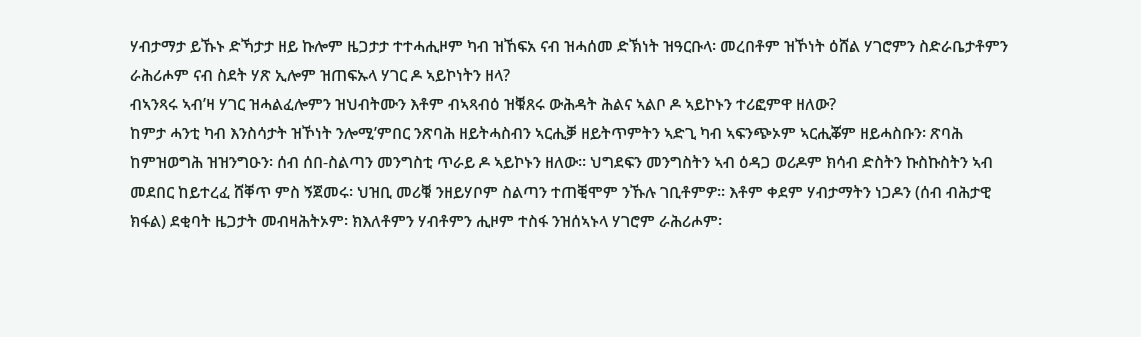ሃብታማታ ይኹኑ ድኻታታ ዘይ ኩሎም ዜጋታታ ተተሓሒዞም ካብ ዝኸፍአ ናብ ዝሓሰመ ድኽነት ዝዓርቡላ፡ መረበቶም ዝኾነት ዕሸል ሃገሮምን ስድራቤታቶምን ራሕሪሖም ናብ ስደት ሃጽ ኢሎም ዝጠፍኡላ ሃገር ዶ ኣይኮነትን ዘላ?
ብኣንጻሩ ኣብ’ዛ ሃገር ዝሓልፈሎምን ዝህብትሙን እቶም ብኣጻብዕ ዝቑጸሩ ውሕዳት ሕልና ኣልቦ ዶ ኣይኮኑን ተሪፎምዋ ዘለው?
ከምታ ሓንቲ ካብ እንስሳታት ዝኾነት ንሎሚ’ምበር ንጽባሕ ዘይትሓስብን ኣርሒቓ ዘይትጥምትን ኣድጊ ካብ ኣፍንጭኦም ኣርሒቖም ዘይሓስቡን፡ ጽባሕ ከምዝወግሕ ዝዝንግዑን፡ ሰብ ሰበ-ስልጣን መንግስቲ ጥራይ ዶ ኣይኮኑን ዘለው፡፡ ህግደፍን መንግስትን ኣብ ዕዳጋ ወሪዶም ክሳብ ድስትን ኩስኩስትን ኣብ መደበር ከይተረፈ ሸቐጥ ምስ ኝጀመሩ፡ ህዝቢ መሪቑ ንዘይሃቦም ስልጣን ተጠቒሞም ንኹሉ ገቢቶምዎ፡፡ እቶም ቀደም ሃብታማትን ነጋዶን (ሰብ ብሕታዊ ክፋል) ደቂባት ዜጋታት መብዛሕትኦም፡ ክእለቶምን ሃብቶምን ሒዞም ተስፋ ንዝሰኣኑላ ሃገሮም ራሕሪሖም፡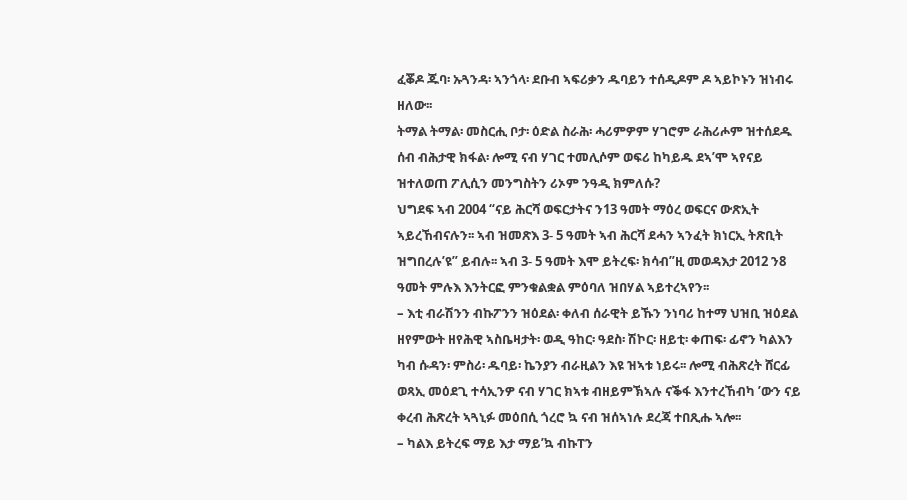ፈቖዶ ጁባ፡ ኡጓንዳ፡ ኣንጎላ፡ ደቡብ ኣፍሪቃን ዱባይን ተሰዲዶም ዶ ኣይኮኑን ዝነብሩ ዘለው፡፡
ትማል ትማል፡ መስርሒ ቦታ፡ ዕድል ስራሕ፡ ሓሪምዎም ሃገሮም ራሕሪሖም ዝተሰደዱ ሰብ ብሕታዊ ክፋል፡ ሎሚ ናብ ሃገር ተመሊሶም ወፍሪ ከካይዱ ደኣ’ሞ ኣየናይ ዝተለወጠ ፖሊሲን መንግስትን ሪኦም ንዓዲ ክምለሱ?
ህግደፍ ኣብ 2004 “ናይ ሕርሻ ወፍርታትና ን13 ዓመት ማዕረ ወፍርና ውጽኢት ኣይረኸብናሉን፡፡ ኣብ ዝመጽእ 3- 5 ዓመት ኣብ ሕርሻ ደሓን ኣንፈት ክነርኢ ትጽቢት ዝግበረሉ’ዩ” ይብሉ፡፡ ኣብ 3- 5 ዓመት እሞ ይትረፍ፡ ክሳብ”ዚ መወዳእታ 2012 ን8 ዓመት ምሉእ እንትርፎ ምንቁልቋል ምዕባለ ዝበሃል ኣይተረኣየን፡፡
– እቲ ብራሽንን ብኩፖንን ዝዕደል፡ ቀለብ ሰራዊት ይኹን ንነባሪ ከተማ ህዝቢ ዝዕደል ዘየምውት ዘየሕዊ ኣስቤዛታት፡ ወዲ ዓከር፡ ዓደስ፡ ሽኮር፡ ዘይቲ፡ ቀጠፍ፡ ፊኖን ካልእን ካብ ሱዳን፡ ምስሪ፡ ዱባይ፡ ኬንያን ብራዚልን እዩ ዝኣቱ ነይሩ፡፡ ሎሚ ብሕጽረት ሸርፊ ወጻኢ መዕደጊ ተሳኢንዎ ናብ ሃገር ክኣቱ ብዘይምኽኣሉ ናቕፋ እንተረኸብካ ’ውን ናይ ቀረብ ሕጽረት ኣጓኒፉ መዕበሲ ጎረሮ ኳ ናብ ዝሰኣነሉ ደረጃ ተበጺሑ ኣሎ፡፡
– ካልእ ይትረፍ ማይ እታ ማይ’ኳ ብኩፐን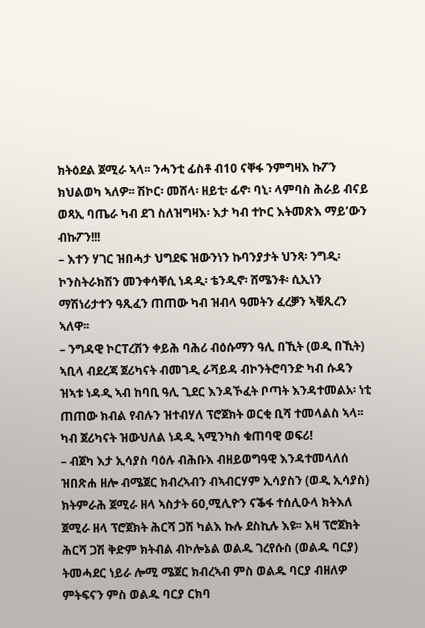ክትዕደል ጀሚራ ኣላ፡፡ ንሓንቲ ፊስቶ ብ10 ናቐፋ ንምግዛእ ኩፖን ክህልወካ ኣለዎ፡፡ ሽኮር፡ መሸላ፡ ዘይቲ፡ ፊኖ፡ ባኒ፡ ላምባስ ሕራይ ብናይ ወጻኢ ባጤራ ካብ ደገ ስለዝግዛእ፡ እታ ካብ ተኮር እትመጽእ ማይ’ውን ብኩፖን!!!
– እተን ሃገር ዝበሓታ ህግደፍ ዝውንነን ኩባንያታት ህንጻ፡ ንግዲ፡ ኮንስትራክሽን መንቀሳቐሲ ነዳዲ፡ ቴንዲኖ፡ ሸሜንቶ፡ ሲኢነን ማሽነሪታተን ዓጺፈን ጠጠው ካብ ዝብላ ዓመትን ፈረቓን ኣቑጺረን ኣለዋ፡፡
– ንግዳዊ ኮርፐረሽን ቀይሕ ባሕሪ ብዕሱማን ዓሊ በኺት (ወዲ በኺት) ኣቢላ ብደረጃ ጀሪካናት ብመገዲ ራሻይዳ ብኮንትሮባንድ ካብ ሱዳን ዝኣቱ ነዳዲ ኣብ ከባቢ ዓሊ ጊደር እንዳኾፈት ቦጣት እንዳተመልአ፡ ነቲ ጠጠው ክብል የብሉን ዝተብሃለ ፕሮጀክት ወርቂ ቢሻ ተመላልስ ኣላ፡፡ ካብ ጀሪካናት ዝውህለል ነዳዲ ኣሚንካስ ቁጠባዊ ወፍሪ!
– ብጀካ እታ ኢሳያስ ባዕሉ ብሕቡእ ብዘይወግዓዊ እንዳተመላለሰ ዝበጽሐ ዘሎ ብሜጀር ክብረኣብን ብኣብርሃም ኢሳያስን (ወዲ ኢሳያስ) ክትምራሕ ጀሚራ ዘላ ኣስታት 60,ሚሊዮን ናቕፋ ተሰሊዑላ ክትእለ ጀሚራ ዘላ ፕሮጀክት ሕርሻ ጋሽ ካልእ ኩሉ ደስኪሉ እዩ፡፡ እዛ ፕሮጀክት ሕርሻ ጋሽ ቅድም ክትብል ብኮሎኔል ወልዱ ገረየሱስ (ወልዱ ባርያ) ትመሓደር ነይራ ሎሚ ሜጀር ክብረኣብ ምስ ወልዱ ባርያ ብዘለዎ ምትፍናን ምስ ወልዱ ባርያ ርክባ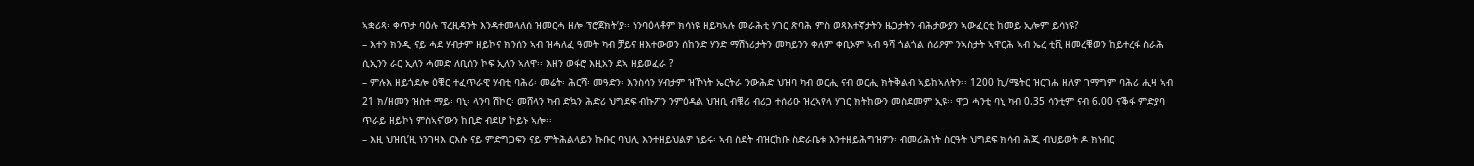ኣቋሪጻ፡ ቀጥታ ባዕሉ ፕረዚዳንት እንዳተመላለሰ ዝመርሓ ዘሎ ፕሮጀክት’ያ፡፡ ነንባዕላቶም ክሳነዩ ዘይካኣሉ መራሕቲ ሃገር ጽባሕ ምስ ወጻእተኛታትን ዜጋታትን ብሕታውያን ኣውፈርቲ ከመይ ኢሎም ይሳነዩ?
– እተን ክንዲ ናይ ሓደ ሃብታም ዘይኮና ክንሰን ኣብ ዝሓለፈ ዓመት ካብ ቻይና ዘእተውወን ሰከንድ ሃንድ ማሽነሪታትን መካይንን ቀለም ቀቢኦም ኣብ ዓሻ ጎልጎል ሰሪዖም ንኣስታት ኣዋርሕ ኣብ ኤረ ቲቪ ዘመረቑወን ከይተረፋ ስራሕ ሲኢንን ራር ኢለን ሓመድ ለቢሰን ኮፍ ኢለን ኣለዋ፡፡ እዘን ወፋሮ እዚአን ደኣ ዘይወፈራ ?
– ምሉእ ዘይጎደሎ ዕቑር ተፈጥራዊ ሃብቲ ባሕሪ፡ መሬት፡ ሕርሻ፡ መዓድን፡ እንስሳን ሃብታም ዝኾነት ኤርትራ ንውሕድ ህዝባ ካብ ወርሒ ናብ ወርሒ ክትቅልብ ኣይከኣለትን፡፡ 1200 ኪ/ሜትር ዝርገሐ ዘለዎ ገማግም ባሕሪ ሒዛ ኣብ 21 ክ/ዘመን ዝስተ ማይ፡ ባኒ፡ ላንባ ሽኮር፡ መሸላን ካብ ድኳን ሕድሪ ህግደፍ ብኩፖን ንምዕዳል ህዝቢ ብቑሪ ብሪጋ ተሰሪዑ ዝረኣየላ ሃገር ክትከውን መስደመም ኢዩ፡፡ ዋጋ ሓንቲ ባኒ ካብ 0.35 ሳንቲም ናብ 6.00 ናቕፋ ምድያባ ጥራይ ዘይኮነ ምስኣና’ውን ከቢድ ብደሆ ኮይኑ ኣሎ፡፡
– እዚ ህዝቢ’ዚ ነንገዛእ ርእሱ ናይ ምድግጋፍን ናይ ምትሕልላይን ኩቡር ባህሊ እንተዘይህልዎ ነይሩ፡ ኣብ ስደት ብዝርከቡ ስድራቤቱ እንተዘይሕግዝዎን፡ ብመሪሕነት ስርዓት ህግደፍ ክሳብ ሕጂ ብህይወት ዶ ክነብር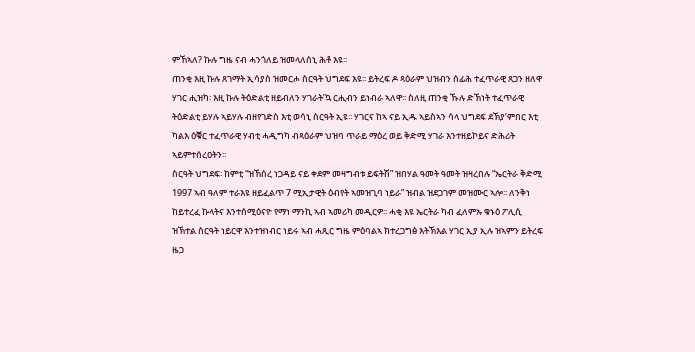ምኸኣለ? ኩሉ ግዜ ናብ ሓንጎለይ ዝመላለሰኒ ሕቶ እዩ፡፡
ጠንቂ እዚ ኩሉ ጸገማት ኢሳያስ ዝመርሖ ስርዓት ህግደፍ እዩ፡፡ ይትረፍ ዶ ጻዕራም ህዝብን ሰፊሕ ተፈጥራዊ ጸጋን ዘለዋ ሃገር ሒዝካ፡ እዚ ኩሉ ትዕድልቲ ዘይብለን ሃገራት’ኳ ርሒብን ይነብራ ኣለዋ፡፡ ስለዚ ጠንቂ ኹሉ ድኽነት ተፈጥራዊ ትዕድልቲ ይሃሉ ኣይሃሉ ብዘየገድስ እቲ ወሳኒ ስርዓት ኢዩ፡፡ ሃገርና ከኣ ናይ ኢዱ ኣይስኣን ሳላ ህግደፍ ደኽያ’ምበር እቲ ካልእ ዕቑር ተፈጥራዊ ሃብቲ ሓዲግካ ብጻዕራም ህዝባ ጥራይ ማዕረ ወይ ቅድሚ ሃገራ እንተዘይኮይና ድሕሪት ኣይምተሰረዐትን፡፡
ስርዓት ህግደፍ፡ ከምቲ “ዝኸሰረ ነጋዳይ ናይ ቀደም መዛግብቱ ይፍትሽ” ዝበሃል ዓመት ዓመት ዝዛረበሉ “ኤርትራ ቅድሚ 1997 ኣብ ዓለም ተራእዩ ዘይፈልጥ 7 ሚኢታዊት ዕብየት ኣመዝጊባ ነይራ” ዝብል ዝደጋገም መዝሙር ኣሎ፡፡ ለንቅነ ከይተረፈ ኩላትና እንተሰሚዕናዮ የማነ ማንኪ ኣብ ኣመሪካ መዲርዎ፡፡ ሓቂ እዩ ኤርትራ ካብ ፈለምኡ ቁኑዕ ፖሊሲ ዝኽተል ስርዓት ነይርዋ እንተዝነብር ነይሩ ኣብ ሓጺር ግዜ ምዕባልኣ ክተረጋግፅ እትኽእል ሃገር ኢያ ኢሉ ዝኣምን ይትረፍ ዜጋ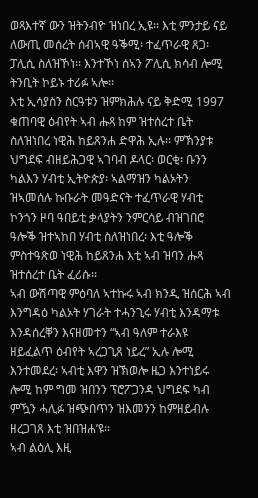ወጻእተኛ ውን ዝትንብዮ ዝነበረ ኢዩ፡፡ እቲ ምንታይ ናይ ለውጢ መሰረት ሰብኣዊ ዓቕሚ፡ ተፈጥራዊ ጸጋ፡ ፓሊሲ ስለዝኾነ፡፡ እንተኾነ ሰኣን ፖሊሲ ክሳብ ሎሚ ትንቢት ኮይኑ ተሪፉ ኣሎ፡፡
እቲ ኢሳያስን ስርዓቱን ዝምክሕሉ ናይ ቅድሚ 1997 ቁጠባዊ ዕብየት ኣብ ሑጻ ከም ዝተሰረተ ቤት ስለዝነበረ ነዊሕ ከይጸንሐ ድዋሕ ኢሉ፡፡ ምኽንያቱ ህግደፍ ብዘይሕጋዊ ኣገባብ ዶላር፡ ወርቂ፡ ቡንን ካልእን ሃብቲ ኢትዮጵያ፡ ኣልማዝን ካልኦትን ዝኣመሰሉ ኩቡራት መዓድናት ተፈጥራዊ ሃብቲ ኮንጎን ዞባ ዓበይቲ ቃላያትን ንምርሳይ ብዝገበሮ ዓሎቕ ዝተኣከበ ሃብቲ ስለዝነበረ፡ እቲ ዓሎቕ ምስተዓጽወ ነዊሕ ከይጸንሐ እቲ ኣብ ዝባን ሑጻ ዝተሰረተ ቤት ፈሪሱ፡፡
ኣብ ውሽጣዊ ምዕባለ ኣተኩሩ ኣብ ክንዲ ዝሰርሕ ኣብ እንግዳዕ ካልኦት ሃገራት ተሓንጊሩ ሃብቲ እንዳማቱ እንዳሰረቐን እናዘመተን “ኣብ ዓለም ተራእዩ ዘይፈልጥ ዕብየት ኣረጋጊጸ ነይረ” ኢሉ ሎሚ እንተመደረ፡ ኣብቲ እዋን ዝኽወሎ ዜጋ እንተነይሩ ሎሚ ከም ግመ ዝበንን ፕሮፖጋንዳ ህግደፍ ካብ ምዃን ሓሊፉ ዝጭበጥን ዝእመንን ከምዘይብሉ ዘረጋገጸ እቲ ዝበዝሐ’ዩ፡፡
ኣብ ልዕሊ እዚ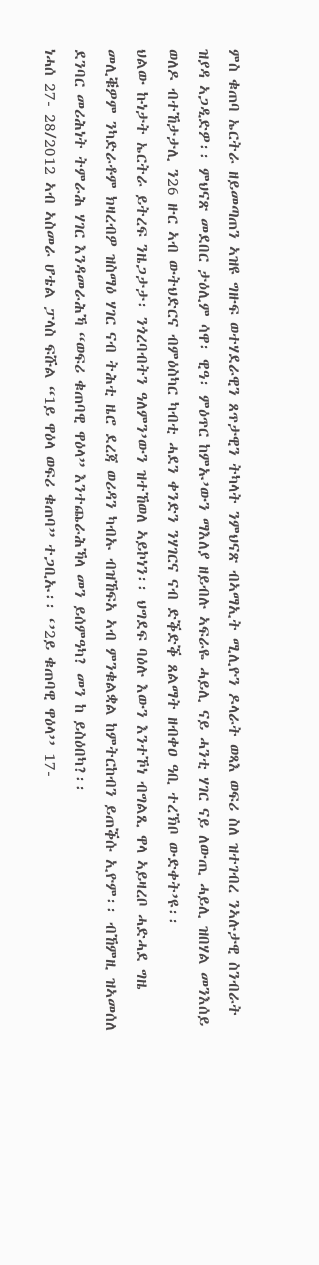ምስ ቁጠባ ኤርትራ ዘይመጣጠን ኣዝዩ ግዙፍ ወተሃደራዊን ጸጥታዊን ትካላት ንምህናጽ ብኣማኢት ሚሊዮን ዶላራት ወጻእ ወፍሪ ስለ ዝተገብረ ንኣሉታዊ ስንብራት ዝያዳ ኣጋዲድዎ፡፡ ምህናጽ መደበር ታዕሊም ሳዋ፡ ዊዓ፡ ምዕጥር ከምኡ’ውን ማእለያ ዘይብሉ ኣፍራዬ ሓይሊ ናይ ሓንቲ ሃገር ናይ ለውጢ ሓይሊ ዝበሃል መንእሰይ ወለዶ ብተኸታታሊ ን26 ዙር ኣብ ውትህድርና ብምዕስካር ካብቲ ሓደን ቀንድን ንሃገርና ናብ ድቕድቕ ጸልማት ዘብቀዐ ዓቢ ተረኽቦ ውድቀት’ዩ፡፡
ህልው ኩነታት ኤርትራ ይትረፍ ንዜጋታታ፡ ንጎረባብትን ዓለምን’ውን ዝተኸወለ ኣይኮነን፡፡ ህግደፍ ባዕሉ እውን እንተኾነ ብግልጺ ዋላ ኣይዛረቦ ሓድሓደ ግዜ መሊቑዎም ንካድራቶም ክዛረብዎ ዝስማዕ ሃገር ናብ ትሕቲ ዜሮ ደረጃ ወሪዳን ካብኡ ብዝኸፍአ ኣብ ምንቁልቋል ከምትርከብን ይጠቕሱ ኢዮም፡፡ ብኸምዚ ዝኣመሰለ ደንባር መሪሕነት ትምራሕ ሃገር እንዳመራሕኻ “ወፍሪ ቁጠባዊ ዋዕላ” እንተጨራሕኻላ መን ይሰምዓካ? መን ከ ይስዕበካ?፡፡
ነሓሰ 27- 28/2012 ኣብ ኣስመራ ሆቴል ፓላስ ፍሹል “1ይ ዋዕላ ወፍሪ ቁጠባ” ተጋቢኡ፡፡ ‘’2ይ ቁጠባዊ ዋዕላ’’ 17-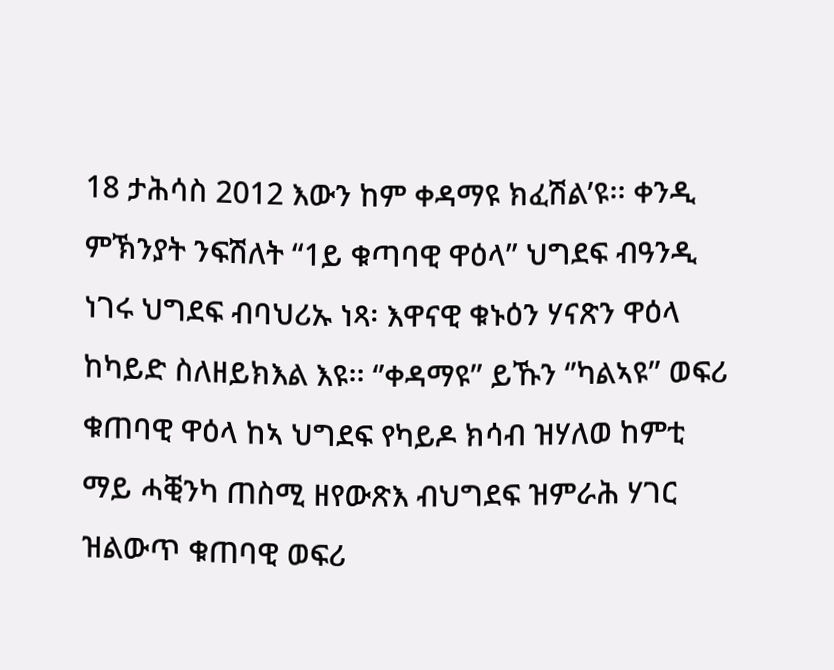18 ታሕሳስ 2012 እውን ከም ቀዳማዩ ክፈሽል’ዩ፡፡ ቀንዲ ምኽንያት ንፍሽለት “1ይ ቁጣባዊ ዋዕላ” ህግደፍ ብዓንዲ ነገሩ ህግደፍ ብባህሪኡ ነጻ፡ እዋናዊ ቁኑዕን ሃናጽን ዋዕላ ከካይድ ስለዘይክእል እዩ፡፡ ‘’ቀዳማዩ’’ ይኹን ‘’ካልኣዩ’’ ወፍሪ ቁጠባዊ ዋዕላ ከኣ ህግደፍ የካይዶ ክሳብ ዝሃለወ ከምቲ ማይ ሓቒንካ ጠስሚ ዘየውጽእ ብህግደፍ ዝምራሕ ሃገር ዝልውጥ ቁጠባዊ ወፍሪ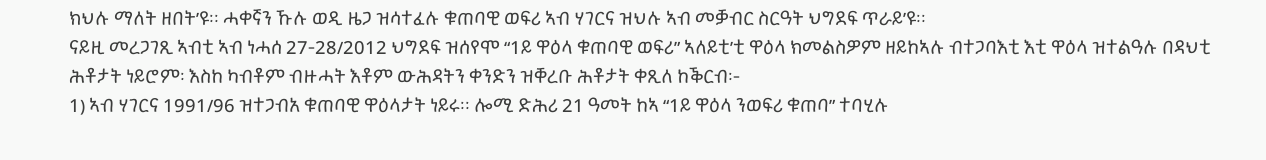ክህሉ ማለት ዘበት’ዩ፡፡ ሓቀኛን ኹሉ ወዲ ዜጋ ዝሳተፈሉ ቁጠባዊ ወፍሪ ኣብ ሃገርና ዝህሉ ኣብ መቓብር ስርዓት ህግደፍ ጥራይ’ዩ፡፡
ናይዚ መረጋገጺ ኣብቲ ኣብ ነሓሰ 27-28/2012 ህግደፍ ዝሰየሞ “1ይ ዋዕላ ቁጠባዊ ወፍሪ” ኣለይቲ’ቲ ዋዕላ ክመልስዎም ዘይከኣሉ ብተጋባእቲ እቲ ዋዕላ ዝተልዓሉ በዳህቲ ሕቶታት ነይሮም፡ እስከ ካብቶም ብዙሓት እቶም ውሕዳትን ቀንድን ዝቐረቡ ሕቶታት ቀጺለ ከቕርብ፡-
1) ኣብ ሃገርና 1991/96 ዝተጋብአ ቁጠባዊ ዋዕላታት ነይሩ፡፡ ሎሚ ድሕሪ 21 ዓመት ከኣ “1ይ ዋዕላ ንወፍሪ ቁጠባ” ተባሂሉ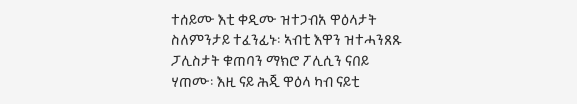ተሰይሙ እቲ ቀዲሙ ዝተጋብአ ዋዕላታት ስለምንታይ ተፈንፊኑ፡ ኣብቲ እዋን ዝተሓንጸጹ ፓሊስታት ቁጠባን ማክሮ ፖሊሲን ናበይ ሃጠሙ፡ እዚ ናይ ሕጂ ዋዕላ ካብ ናይቲ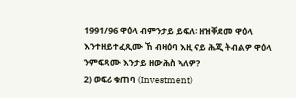1991/96 ዋዕላ ብምንታይ ይፍለ፡ ዘዝቐደመ ዋዕላ እንተዘይተፈጺሙ ኸ ብዛዕባ እዚ ናይ ሕጂ ትብልዎ ዋዕላ ንምፍጻሙ እንታይ ዘውሕስ ኣለዎ?
2) ወፍሪ ቁጠባ (Investment)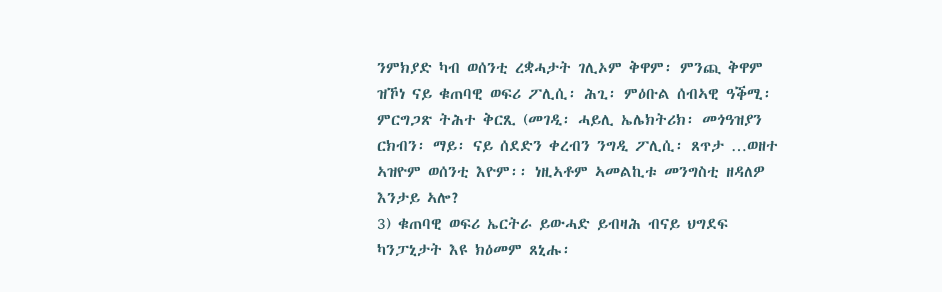ንምክያድ ካብ ወሰንቲ ረቋሓታት ገሊኦም ቅዋም፡ ምንጪ ቅዋም ዝኾነ ናይ ቁጠባዊ ወፍሪ ፖሊሲ፡ ሕጊ፡ ምዕቡል ሰብኣዊ ዓቕሚ፡ ምርግጋጽ ትሕተ ቅርጺ (መገዲ፡ ሓይሊ ኤሌክትሪክ፡ መጎዓዝያን ርክብን፡ ማይ፡ ናይ ሰደድን ቀረብን ንግዲ ፖሊሲ፡ ጸጥታ …ወዘተ ኣዝዮም ወሰንቲ እዮም፡፡ ነዚኣቶም ኣመልኪቱ መንግስቲ ዘዳለዎ እንታይ ኣሎ?
3) ቁጠባዊ ወፍሪ ኤርትራ ይውሓድ ይብዛሕ ብናይ ህግደፍ ካንፓኒታት እዩ ክዕመም ጸኒሑ፡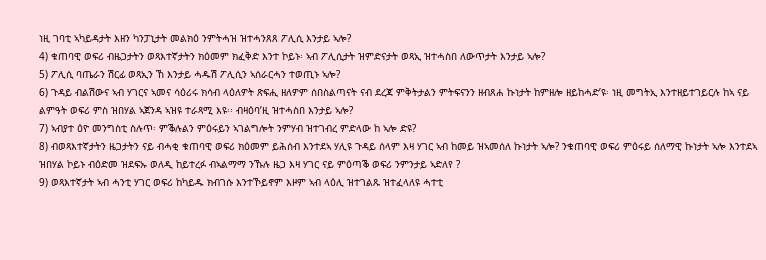ነዚ ገባቲ ኣካይዳታት እዘን ካንፓኒታት መልክዕ ንምትሓዝ ዝተሓንጸጸ ፖሊሲ እንታይ ኣሎ?
4) ቁጠባዊ ወፍሪ ብዜጋታትን ወጻእተኛታትን ክዕመም ክፈቅድ እንተ ኮይኑ፡ ኣብ ፖሊሲታት ዝምድናታት ወጻኢ ዝተሓስበ ለውጥታት እንታይ ኣሎ?
5) ፖሊሲ ባጤራን ሽርፊ ወጻኢን ኸ እንታይ ሓዱሽ ፖሊሲን ኣሰራርሓን ተወጢኑ ኣሎ?
6) ጉዳይ ብልሽውና ኣብ ሃገርና ኣመና ሳዕሪሩ ክሳብ ላዕለዎት ጽፍሒ ዘለዎም ሰበስልጣናት ናብ ደረጃ ምቅትታልን ምትፍናንን ዘብጸሐ ኩነታት ከምዘሎ ዘይከሓድ’ዩ፡ ነዚ መግትኢ እንተዘይተገይርሉ ከኣ ናይ ልምዓት ወፍሪ ምስ ዝበሃል ኣጀንዳ ኣዝዩ ተራጻሚ እዩ፡፡ ብዛዕባ’ዚ ዝተሓስበ እንታይ ኣሎ?
7) ኣብያተ ዕዮ መንግስቲ ስሉጥ፡ ምቕሉልን ምዕሩይን ኣገልግሎት ንምሃብ ዝተገብረ ምድላው ከ ኣሎ ድዩ?
8) ብወጻእተኛታትን ዜጋታትን ናይ ብሓቂ ቁጠባዊ ወፍሪ ክዕመም ይሕሰብ እንተደኣ ሃሊዩ ጉዳይ ሰላም እዛ ሃገር ኣብ ከመይ ዝኣመሰለ ኩነታት ኣሎ? ንቁጠባዊ ወፍሪ ምዕሩይ ሰለማዊ ኩነታት ኣሎ እንተደኣ ዝበሃል ኮይኑ ብዕድመ ዝደፍኡ ወለዲ ከይተረፉ ብኣልማማ ንኹሉ ዜጋ እዛ ሃገር ናይ ምዕጣቕ ወፍሪ ንምንታይ ኣድለየ ?
9) ወጻእተኛታት ኣብ ሓንቲ ሃገር ወፍሪ ከካይዱ ክብገሱ እንተኾይኖም እዞም ኣብ ላዕሊ ዝተገልጹ ዝተፈላለዩ ሓተቲ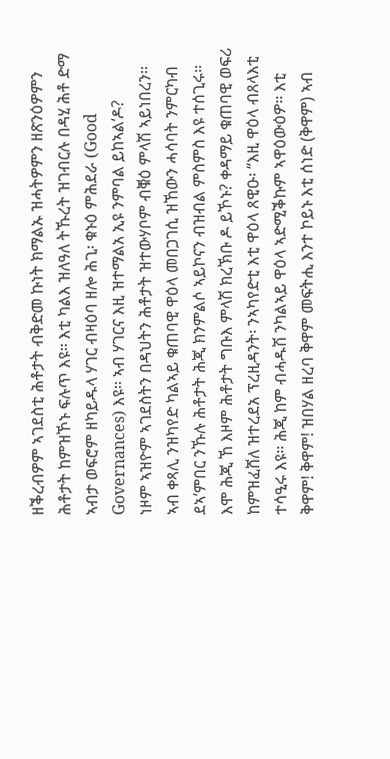ዘቕረብዎም ኣገደስቲ ሕቶታት ብቅድመ ኩነት ክማልኡ ዝሓትዎምን ዘጽንዕዎምን ሕቶታት ከምዝኾኑ ፍሉጥ እዩ፡፡ እቲ ካልእ ዝለዓለ ትኹረት ዝገብርሉ በዳሂ ሕቶ ድማ ኣብታ ወፍሮም ዘካይዱላ ሃገር ብዛዕባ ዘሎ ሕጊ፡ ቁኑዕ ምሕደራ (Good Governances) እዩ፡፡ ኣብ ሃገርና እዚ ዝተማልአ ኢዩ ንምባል ይከኣል’ዶ?
ነዞም ኣዝዮም ኣገደስትን በዳህትን ሕቶታት ዝተውሃቦም ብቑዕ ምላሽ ኣይነበረን፡፡ ኣብ ቀጻሊ ንዝካየድ ካልኣይ ቁጠባዊ ዋዕላ መበጋገሲ ዝኸውን ሓሳባት ንምርካብ ደኣ’ምበር ንኹሉ ሕቶታት ሕጂ ክንምልሶ ኣይኮናን ብዝብል ምስምስ እዩ ተሰጊሩ፡፡
እሞ ሕጂ ኸ እዞም ሕቶታት ግቡእ ምላሽ ክረኽቡ ዶ ይኾኑ? ቀዳማይ ቁጠባዊ ወፍሪ ከምዝፈሸለ ዝተረደአ ፕረዚዳንት፡ ንኣካየድቲ እቲ ዋዕላ ጸዊዑ፡ “እዚ ዋዕላ ብጸላእቲ ተሳዒሩ እዩ፡፡ ሕጂ ከም ብሓዱሽ ንካልኣይ ዋዕላ ኣድሚቕኩም ኣዋዕውዕዎ፡፡ እቲ ቅዋም! ቅዋም! ዝበሃል ዘረባ ቅዋም መፍትሒ እንተ ኮይኑ እቲ ሰነድ (ቅዋም) ኣብ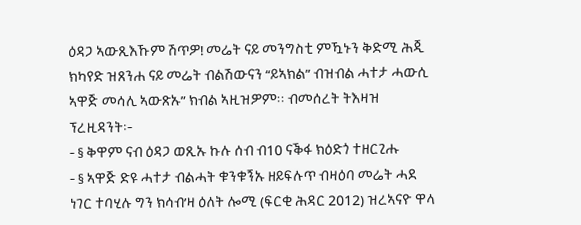ዕዳጋ ኣውጺእኹም ሽጥዎ! መሬት ናይ መንግስቲ ምዃኑን ቅድሚ ሕጂ ክካየድ ዝጸንሐ ናይ መሬት ብልሽውናን “ይኣክል” ብዝብል ሓተታ ሓውሲ ኣዋጅ መሳሊ ኣውጽኡ” ክብል ኣዚዝዎም፡፡ ብመሰረት ትእዛዝ ፕረዚዳንት፡-
- § ቅዋም ናብ ዕዳጋ ወጺኡ ኩሉ ሰብ ብ10 ናቕፋ ክዕድጎ ተዘርጊሑ
- § ኣዋጅ ድዩ ሓተታ ብልሓት ቁንቁኝኡ ዘይፍሉጥ ብዛዕባ መሬት ሓደ ነገር ተባሂሉ ግን ክሳብ’ዛ ዕለት ሎሚ (ፍርቂ ሕዳር 2012) ዝረኣናዮ ዋላ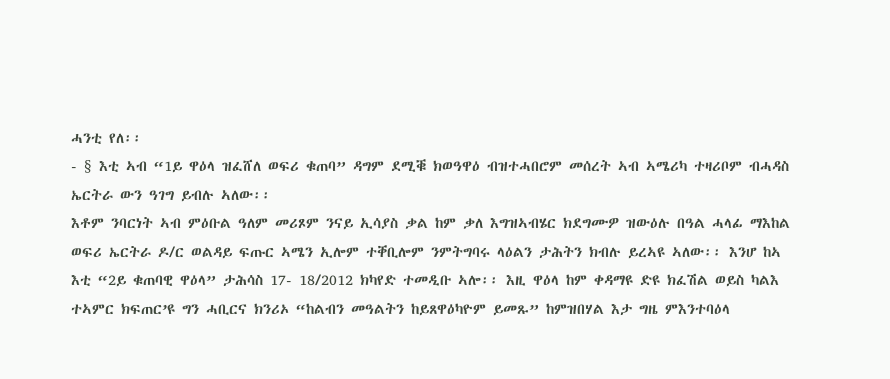ሓንቲ የለ፡፡
- § እቲ ኣብ “1ይ ዋዕላ ዝፈሸለ ወፍሪ ቁጠባ” ዳግም ደሚቑ ክወዓዋዕ ብዝተሓበሮም መሰረት ኣብ ኣሜሪካ ተዛሪቦም ብሓዳስ ኤርትራ ውን ዓገግ ይብሉ ኣለው፡፡
እቶም ንባርነት ኣብ ምዕቡል ዓለም መሪጾም ንናይ ኢሳያስ ቃል ከም ቃለ እግዝኣብሄር ክደግሙዎ ዝውዕሉ በዓል ሓላፊ ማእከል ወፍሪ ኤርትራ ዶ/ር ወልዳይ ፍጡር ኣሜን ኢሎም ተቐቢሎም ንምትግባሩ ላዕልን ታሕትን ክብሉ ይረኣዩ ኣለው፡፡ እንሆ ከኣ እቲ “2ይ ቁጠባዊ ዋዕላ” ታሕሳስ 17- 18/2012 ክካየድ ተመዲቡ ኣሎ፡፡ እዚ ዋዕላ ከም ቀዳማዩ ድዩ ክፈሽል ወይስ ካልእ ተኣምር ክፍጠር’ዩ ግን ሓቢርና ክንሪኦ “ከልብን መዓልትን ከይጸዋዕካዮም ይመጹ” ከምዝበሃል እታ ግዜ ምእንተባዕላ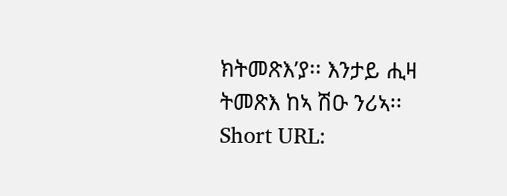ክትመጽእ’ያ፡፡ እንታይ ሒዛ ትመጽእ ከኣ ሽዑ ንሪኣ፡፡
Short URL: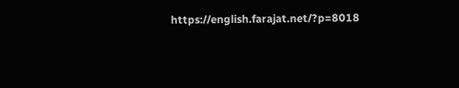https://english.farajat.net/?p=8018